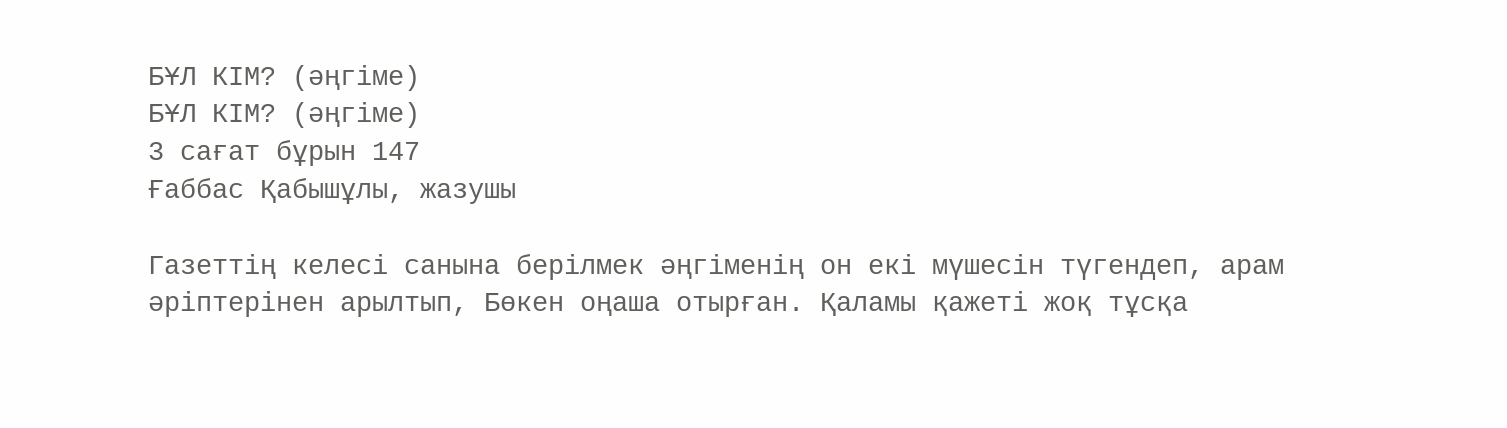БҰЛ КІМ? (әңгіме)
БҰЛ КІМ? (әңгіме)
3 сағат бұрын 147
Ғаббас Қабышұлы, жазушы

Газеттің келесі санына берілмек әңгіменің он екі мүшесін түгендеп, арам әріптерінен арылтып, Бөкен оңаша отырған. Қаламы қажеті жоқ тұсқа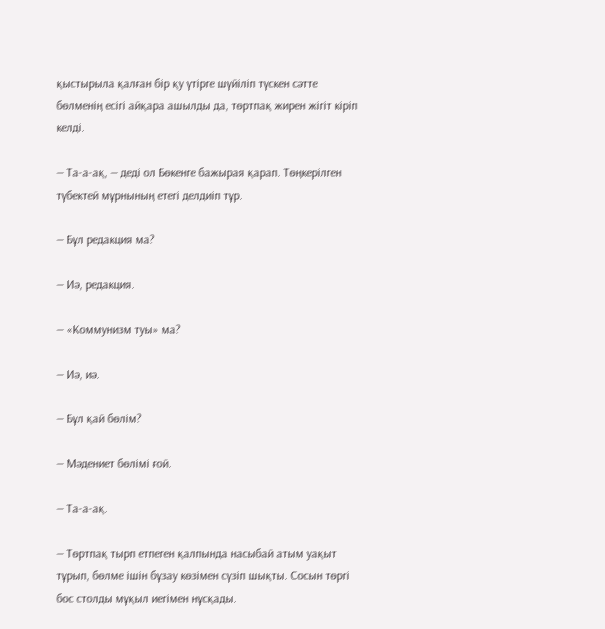қыстырыла қалған бір қу үтірге шүйіліп түскен сәтте бөлменің есігі айқара ашылды да, төртпақ жирен жігіт кіріп келді.

— Та-а-ақ, — деді ол Бөкенге бажырая қарап. Төңкерілген түбектей мұрнының етегі делдиіп тұр.

— Бұл редакция ма?

— Иә, редакция.

— «Коммунизм туы» ма?

— Иә, иә.

— Бұл қай бөлім?

— Мәдениет бөлімі ғой.

— Та-а-ақ.

— Төртпақ тырп етпеген қалпында насыбай атым уақыт тұрып, бөлме ішін бұзау көзімен сүзіп шықты. Сосын төргі бос столды мұқыл иегімен нұсқады.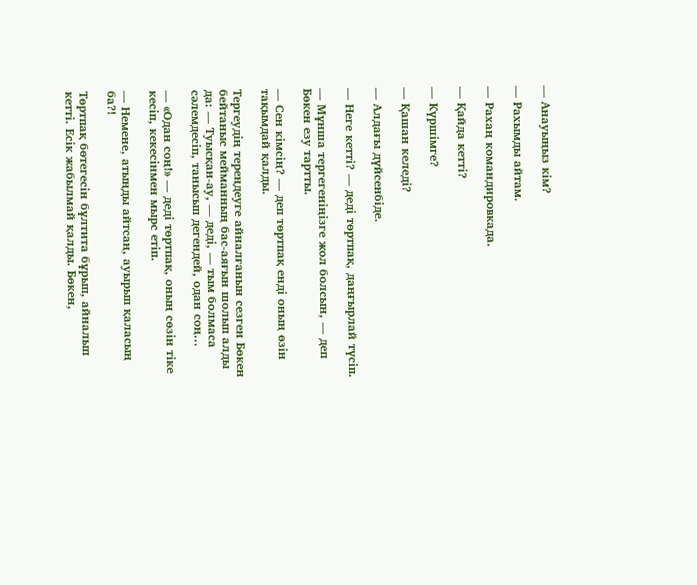— Анауыңыз кім?

— Рахымды айтам.

— Рахаң командировкада.

— Қайда кетті?

— Күршімге?

— Қашан келеді?

— Алдағы дүйсенбіде.

— Неге кетті? — деді төртпақ, даңғырлай түсіп.

— Мұнша тергегеніңізге жол болсын, — деп Бөкен езу тартты.

— Сен кімсің? — деп төртпақ енді оның өзін тақымдай қалды.

Тергеудің тереңдеуге айналғанын сезген Бөкен бейтаныс мейманның бас-аяғын шолып алды да: — Туысқан-ау, — деді, — тым болмаса сәлемдесіп, танысып дегендей, одан соң...

— «Одан соң!» — деді төртпақ, оның сөзін тіке кесіп, кекесінмен мырс етіп.

— Немене, атыңды айтсаң, ауырып қаласың ба?!

Төртпақ бөтегесін бұлтита бұрып, айналып кетті. Есік жабылмай қалды. Бөкен,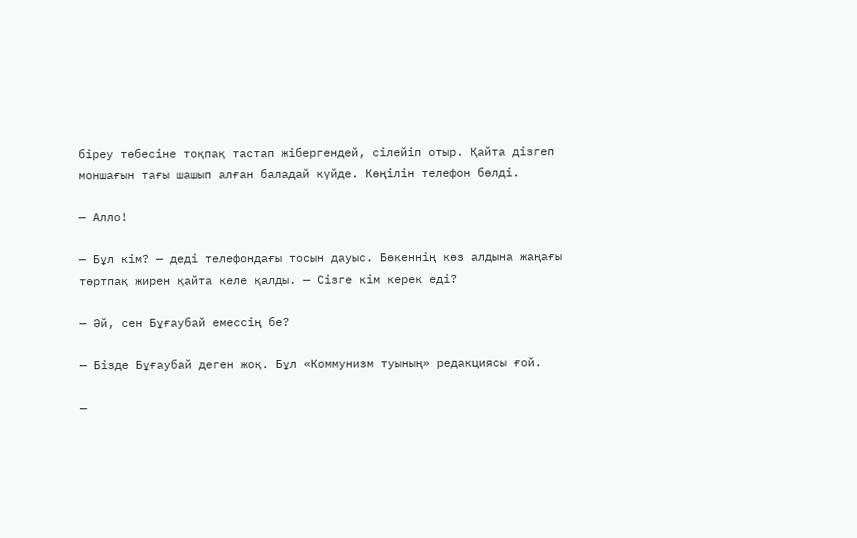біреу төбесіне тоқпақ тастап жібергендей, сілейіп отыр. Қайта дізгеп моншағын тағы шашып алған баладай күйде. Көңілін телефон бөлді.

— Алло!

— Бұл кім? — деді телефондағы тосын дауыс. Бөкеннің көз алдына жаңағы төртпақ жирен қайта келе қалды. — Сізге кім керек еді?

— Әй, сен Бұғаубай емессің бе?

— Бізде Бұғаубай деген жоқ. Бұл «Коммунизм туының» редакциясы ғой.

—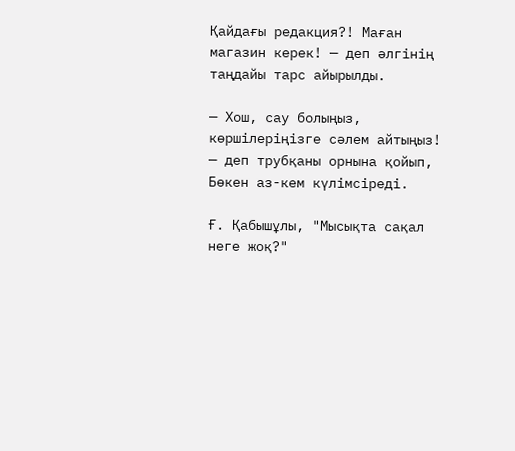Қайдағы редакция?! Маған магазин керек! — деп әлгінің таңдайы тарс айырылды.

— Хош, сау болыңыз, көршілеріңізге сәлем айтыңыз! — деп трубқаны орнына қойып, Бөкен аз-кем күлімсіреді.

Ғ. Қабышұлы, "Мысықта сақал неге жоқ?"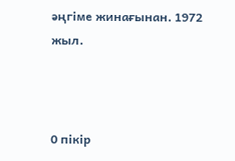әңгіме жинағынан. 1972 жыл.



0 пікір